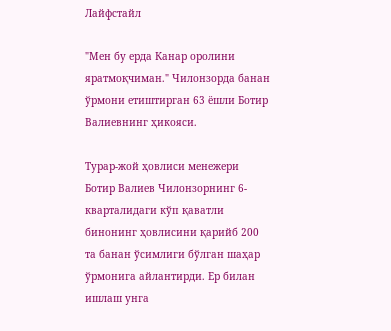Лайфстайл

"Мен бу ерда Канар оролини яратмоқчиман." Чилонзорда банан ўрмони етиштирган 63 ёшли Ботир Валиевнинг ҳикояси.

Турар-жой ҳовлиси менежери Ботир Валиев Чилонзорнинг 6-кварталидаги кўп қаватли бинонинг ҳовлисини қарийб 200 та банан ўсимлиги бўлган шаҳар ўрмонига айлантирди. Ер билан ишлаш унга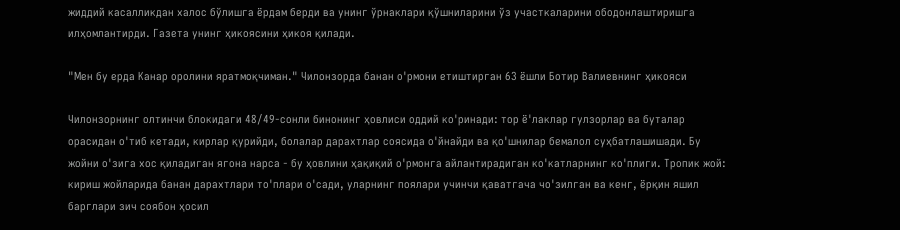жиддий касалликдан халос бўлишга ёрдам берди ва унинг ўрнаклари қўшниларини ўз участкаларини ободонлаштиришга илҳомлантирди. Газета унинг ҳикоясини ҳикоя қилади.

"Мен бу ерда Канар оролини яратмоқчиман." Чилонзорда банан о'рмони етиштирган 63 ёшли Ботир Валиевнинг ҳикояси

Чилонзорнинг олтинчи блокидаги 48/49-сонли бинонинг ҳовлиси оддий ко'ринади: тор ё'лаклар гулзорлар ва буталар орасидан о'тиб кетади, кирлар қурийди, болалар дарахтлар соясида о'йнайди ва қо'шнилар бемалол суҳбатлашишади. Бу жойни о'зига хос қиладиган ягона нарса - бу ҳовлини ҳақиқий о'рмонга айлантирадиган ко'катларнинг ко'плиги. Тропик жой: кириш жойларида банан дарахтлари то'плари о'сади, уларнинг поялари учинчи қаватгача чо'зилган ва кенг, ёрқин яшил барглари зич соябон ҳосил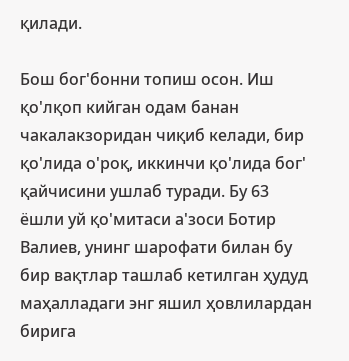қилади.

Бош бог'бонни топиш осон. Иш қо'лқоп кийган одам банан чакалакзоридан чиқиб келади, бир қо'лида о'роқ, иккинчи қо'лида бог' қайчисини ушлаб туради. Бу 63 ёшли уй қо'митаси а'зоси Ботир Валиев, унинг шарофати билан бу бир вақтлар ташлаб кетилган ҳудуд маҳалладаги энг яшил ҳовлилардан бирига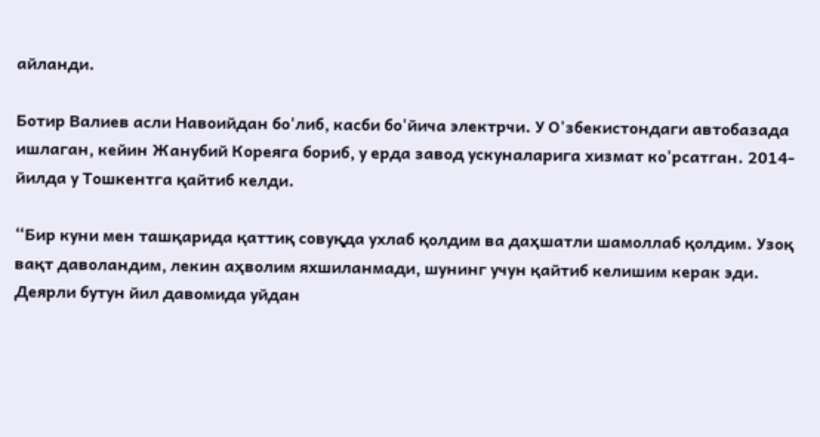айланди.

Ботир Валиев асли Навоийдан бо'либ, касби бо'йича электрчи. У О'збекистондаги автобазада ишлаган, кейин Жанубий Кореяга бориб, у ерда завод ускуналарига хизмат ко'рсатган. 2014-йилда у Тошкентга қайтиб келди.

“Бир куни мен ташқарида қаттиқ совуқда ухлаб қолдим ва даҳшатли шамоллаб қолдим. Узоқ вақт даволандим, лекин аҳволим яхшиланмади, шунинг учун қайтиб келишим керак эди. Деярли бутун йил давомида уйдан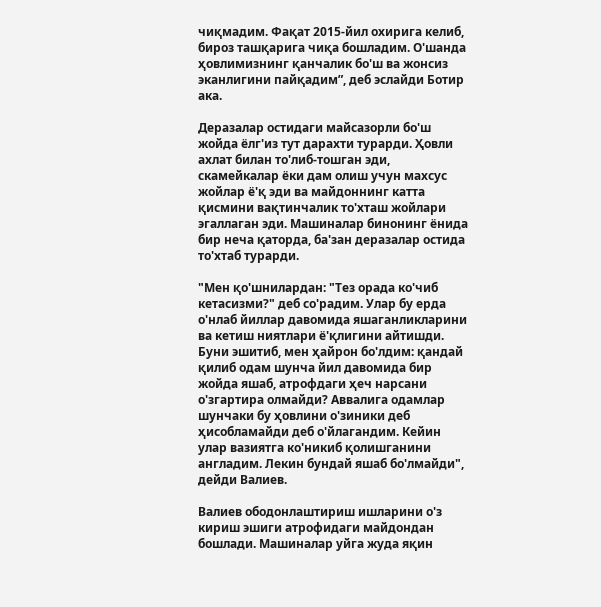чиқмадим. Фақат 2015-йил охирига келиб, бироз ташқарига чиқа бошладим. О'шанда ҳовлимизнинг қанчалик бо'ш ва жонсиз эканлигини пайқадим”, деб эслайди Ботир ака.

Деразалар остидаги майсазорли бо'ш жойда ёлг'из тут дарахти турарди. Ҳовли ахлат билан то'либ-тошган эди, скамейкалар ёки дам олиш учун махсус жойлар ё'қ эди ва майдоннинг катта қисмини вақтинчалик то'хташ жойлари эгаллаган эди. Машиналар бинонинг ёнида бир неча қаторда, ба'зан деразалар остида то'хтаб турарди.

"Мен қо'шнилардан: "Тез орада ко'чиб кетасизми?" деб со'радим. Улар бу ерда о'нлаб йиллар давомида яшаганликларини ва кетиш ниятлари ё'қлигини айтишди. Буни эшитиб, мен ҳайрон бо'лдим: қандай қилиб одам шунча йил давомида бир жойда яшаб, атрофдаги ҳеч нарсани о'згартира олмайди? Аввалига одамлар шунчаки бу ҳовлини о'зиники деб ҳисобламайди деб о'йлагандим. Кейин улар вазиятга ко'никиб қолишганини англадим. Лекин бундай яшаб бо'лмайди", дейди Валиев.

Валиев ободонлаштириш ишларини о'з кириш эшиги атрофидаги майдондан бошлади. Машиналар уйга жуда яқин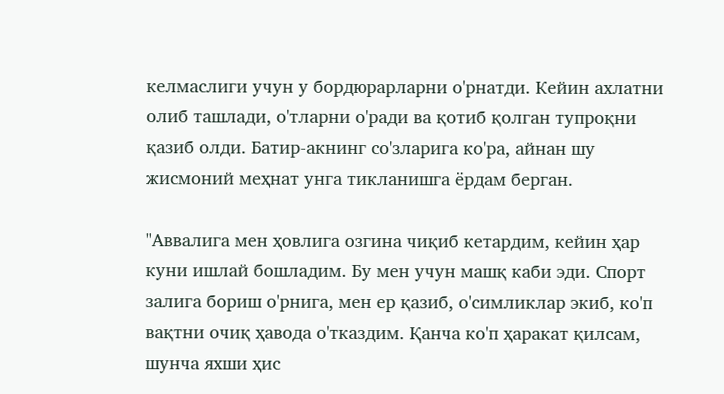келмаслиги учун у бордюрарларни о'рнатди. Кейин ахлатни олиб ташлади, о'тларни о'ради ва қотиб қолган тупроқни қазиб олди. Батир-акнинг со'зларига ко'ра, айнан шу жисмоний меҳнат унга тикланишга ёрдам берган.

"Аввалига мен ҳовлига озгина чиқиб кетардим, кейин ҳар куни ишлай бошладим. Бу мен учун машқ каби эди. Спорт залига бориш о'рнига, мен ер қазиб, о'симликлар экиб, ко'п вақтни очиқ ҳавода о'тказдим. Қанча ко'п ҳаракат қилсам, шунча яхши ҳис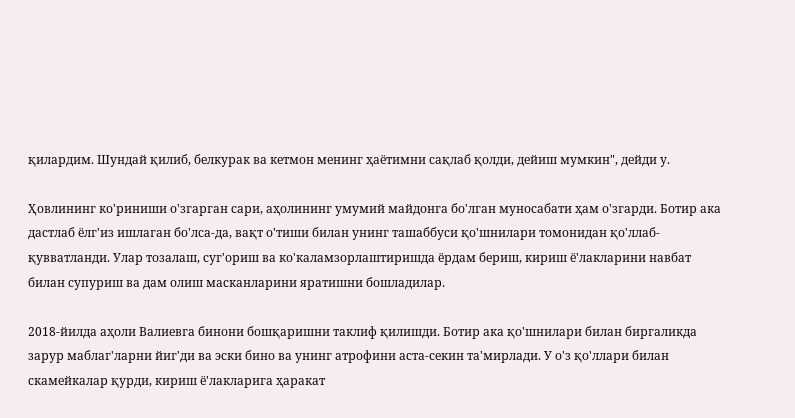қилардим. Шундай қилиб, белкурак ва кетмон менинг ҳаётимни сақлаб қолди, дейиш мумкин", дейди у.

Ҳовлининг ко'риниши о'згарган сари, аҳолининг умумий майдонга бо'лган муносабати ҳам о'згарди. Ботир ака дастлаб ёлг'из ишлаган бо'лса-да, вақт о'тиши билан унинг ташаббуси қо'шнилари томонидан қо'ллаб-қувватланди. Улар тозалаш, суг'ориш ва ко'каламзорлаштиришда ёрдам бериш, кириш ё'лакларини навбат билан супуриш ва дам олиш масканларини яратишни бошладилар.

2018-йилда аҳоли Валиевга бинони бошқаришни таклиф қилишди. Ботир ака қо'шнилари билан биргаликда зарур маблаг'ларни йиг'ди ва эски бино ва унинг атрофини аста-секин та'мирлади. У о'з қо'ллари билан скамейкалар қурди, кириш ё'лакларига ҳаракат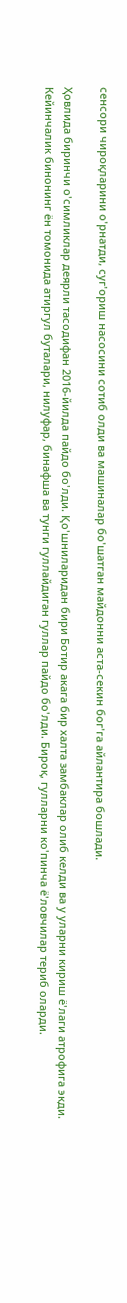сенсори чироқларини о'рнатди, суг'ориш насосини сотиб олди ва машиналар бо'шатган майдонни аста-секин бог'га айлантира бошлади.

Ҳовлида биринчи о'симликлар деярли тасодифан 2016-йилда пайдо бо'лди. Қо'шниларидан бири Ботир акага бир халта замбаклар олиб келди ва у уларни кириш ё'лаги атрофига экди. Кейинчалик бинонинг ён томонида атиргул буталари, нилуфар, бинафша ва тунги гуллайдиган гуллар пайдо бо'лди. Бироқ, гулларни ко'пинча ё'ловчилар териб оларди.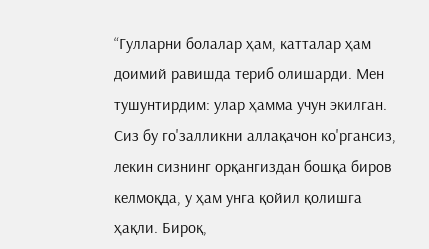“Гулларни болалар ҳам, катталар ҳам доимий равишда териб олишарди. Мен тушунтирдим: улар ҳамма учун экилган. Сиз бу го'залликни аллақачон ко'ргансиз, лекин сизнинг орқангиздан бошқа биров келмоқда, у ҳам унга қойил қолишга ҳақли. Бироқ,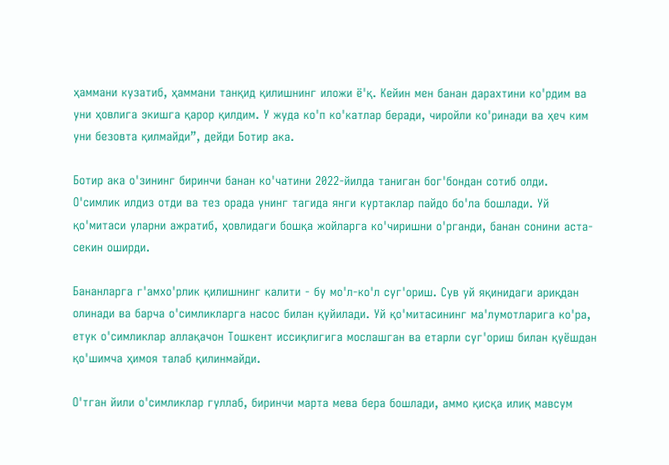ҳаммани кузатиб, ҳаммани танқид қилишнинг иложи ё'қ. Кейин мен банан дарахтини ко'рдим ва уни ҳовлига экишга қарор қилдим. У жуда ко'п ко'катлар беради, чиройли ко'ринади ва ҳеч ким уни безовта қилмайди”, дейди Ботир ака.

Ботир ака о'зининг биринчи банан ко'чатини 2022-йилда таниган бог'бондан сотиб олди. О'симлик илдиз отди ва тез орада унинг тагида янги куртаклар пайдо бо'ла бошлади. Уй қо'митаси уларни ажратиб, ҳовлидаги бошқа жойларга ко'чиришни о'рганди, банан сонини аста-секин оширди.

Бананларга г'амхо'рлик қилишнинг калити - бу мо'л-ко'л суг'ориш. Сув уй яқинидаги ариқдан олинади ва барча о'симликларга насос билан қуйилади. Уй қо'митасининг ма'лумотларига ко'ра, етук о'симликлар аллақачон Тошкент иссиқлигига мослашган ва етарли суг'ориш билан қуёшдан қо'шимча ҳимоя талаб қилинмайди.

О'тган йили о'симликлар гуллаб, биринчи марта мева бера бошлади, аммо қисқа илиқ мавсум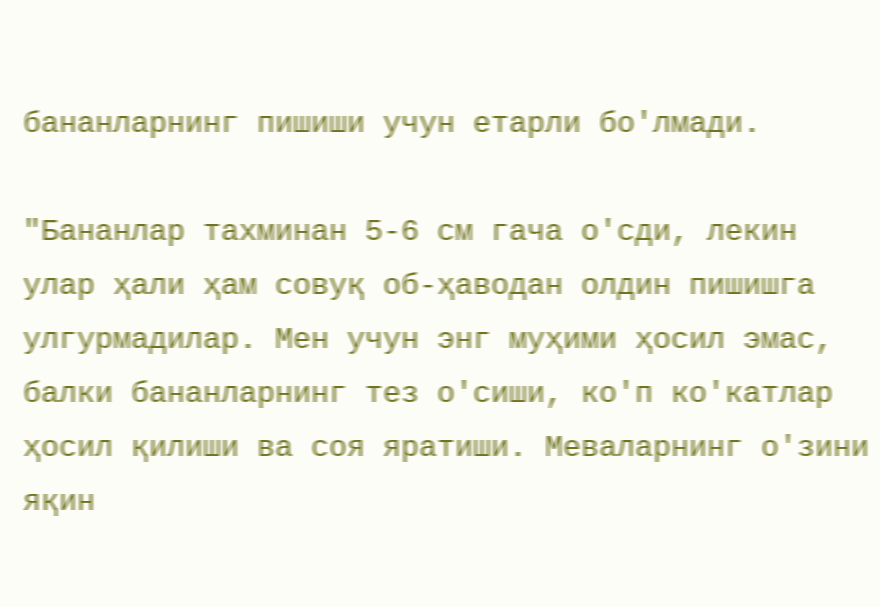бананларнинг пишиши учун етарли бо'лмади.

"Бананлар тахминан 5-6 см гача о'сди, лекин улар ҳали ҳам совуқ об-ҳаводан олдин пишишга улгурмадилар. Мен учун энг муҳими ҳосил эмас, балки бананларнинг тез о'сиши, ко'п ко'катлар ҳосил қилиши ва соя яратиши. Меваларнинг о'зини яқин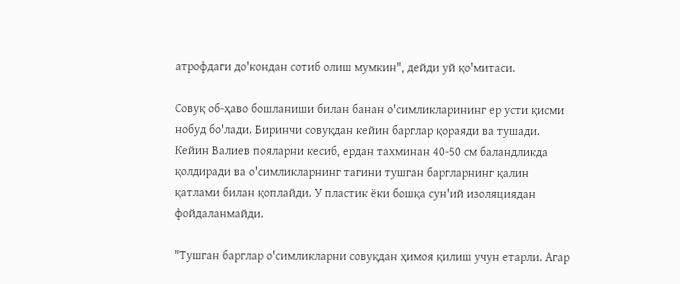атрофдаги до'кондан сотиб олиш мумкин", дейди уй қо'митаси.

Совуқ об-ҳаво бошланиши билан банан о'симликларининг ер усти қисми нобуд бо'лади. Биринчи совуқдан кейин барглар қораяди ва тушади. Кейин Валиев пояларни кесиб, ердан тахминан 40-50 см баландликда қолдиради ва о'симликларнинг тагини тушган баргларнинг қалин қатлами билан қоплайди. У пластик ёки бошқа сун'ий изоляциядан фойдаланмайди.

"Тушган барглар о'симликларни совуқдан ҳимоя қилиш учун етарли. Агар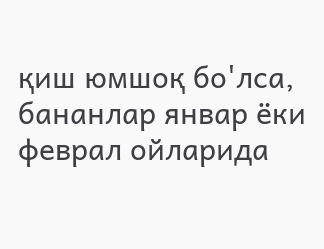қиш юмшоқ бо'лса, бананлар январ ёки феврал ойларида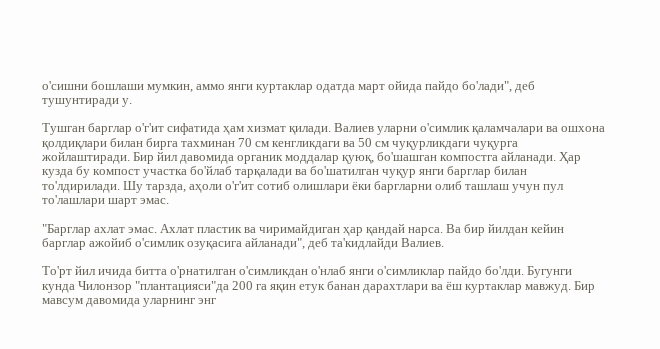о'сишни бошлаши мумкин, аммо янги куртаклар одатда март ойида пайдо бо'лади", деб тушунтиради у.

Тушган барглар о'г'ит сифатида ҳам хизмат қилади. Валиев уларни о'симлик қаламчалари ва ошхона қолдиқлари билан бирга тахминан 70 см кенгликдаги ва 50 см чуқурликдаги чуқурга жойлаштиради. Бир йил давомида органик моддалар қуюқ, бо'шашган компостга айланади. Ҳар кузда бу компост участка бо'йлаб тарқалади ва бо'шатилган чуқур янги барглар билан то'лдирилади. Шу тарзда, аҳоли о'г'ит сотиб олишлари ёки баргларни олиб ташлаш учун пул то'лашлари шарт эмас.

"Барглар ахлат эмас. Ахлат пластик ва чиримайдиган ҳар қандай нарса. Ва бир йилдан кейин барглар ажойиб о'симлик озуқасига айланади", деб та'кидлайди Валиев.

То'рт йил ичида битта о'рнатилган о'симликдан о'нлаб янги о'симликлар пайдо бо'лди. Бугунги кунда Чилонзор "плантацияси"да 200 га яқин етук банан дарахтлари ва ёш куртаклар мавжуд. Бир мавсум давомида уларнинг энг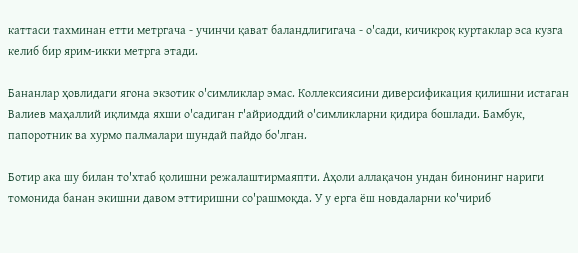каттаси тахминан етти метргача - учинчи қават баландлигигача - о'сади, кичикроқ куртаклар эса кузга келиб бир ярим-икки метрга этади.

Бананлар ҳовлидаги ягона экзотик о'симликлар эмас. Коллексиясини диверсификация қилишни истаган Валиев маҳаллий иқлимда яхши о'садиган г'айриоддий о'симликларни қидира бошлади. Бамбук, папоротник ва хурмо палмалари шундай пайдо бо'лган.

Ботир ака шу билан то'хтаб қолишни режалаштирмаяпти. Аҳоли аллақачон ундан бинонинг нариги томонида банан экишни давом эттиришни со'рашмоқда. У у ерга ёш новдаларни ко'чириб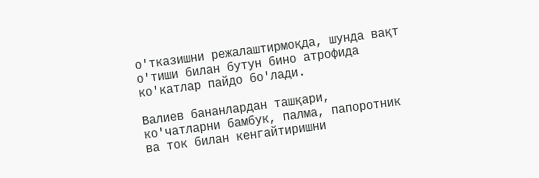о'тказишни режалаштирмоқда, шунда вақт о'тиши билан бутун бино атрофида ко'катлар пайдо бо'лади.

Валиев бананлардан ташқари, ко'чатларни бамбук, палма, папоротник ва ток билан кенгайтиришни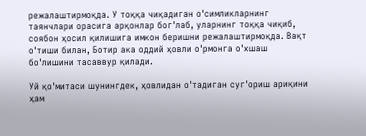режалаштирмоқда. У тоққа чиқадиган о'симликларнинг таянчлари орасига арқонлар бог'лаб, уларнинг тоққа чиқиб, соябон ҳосил қилишига имкон беришни режалаштирмоқда. Вақт о'тиши билан, Ботир ака оддий ҳовли о'рмонга о'хшаш бо'лишини тасаввур қилади.

Уй қо'митаси шунингдек, ҳовлидан о'тадиган суг'ориш ариқини ҳам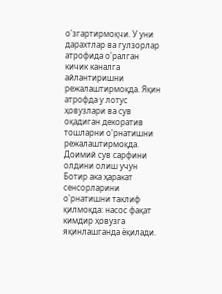о'згартирмоқчи. У уни дарахтлар ва гулзорлар атрофида о'ралган кичик каналга айлантиришни режалаштирмоқда. Яқин атрофда у лотус ҳовузлари ва сув оқадиган декоратив тошларни о'рнатишни режалаштирмоқда. Доимий сув сарфини олдини олиш учун Ботир ака ҳаракат сенсорларини о'рнатишни таклиф қилмоқда: насос фақат кимдир ҳовузга яқинлашганда ёқилади.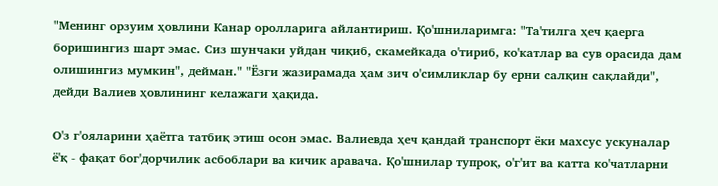"Менинг орзуим ҳовлини Канар оролларига айлантириш. Қо'шниларимга: "Та'тилга ҳеч қаерга боришингиз шарт эмас. Сиз шунчаки уйдан чиқиб, скамейкада о'тириб, ко'катлар ва сув орасида дам олишингиз мумкин", дейман." "Ёзги жазирамада ҳам зич о'симликлар бу ерни салқин сақлайди", дейди Валиев ҳовлининг келажаги ҳақида.

О'з г'ояларини ҳаётга татбиқ этиш осон эмас. Валиевда ҳеч қандай транспорт ёки махсус ускуналар ё'қ - фақат бог'дорчилик асбоблари ва кичик аравача. Қо'шнилар тупроқ, о'г'ит ва катта ко'чатларни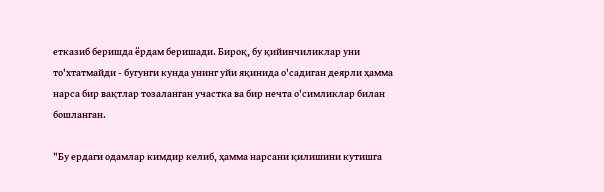етказиб беришда ёрдам беришади. Бироқ, бу қийинчиликлар уни то'хтатмайди - бугунги кунда унинг уйи яқинида о'садиган деярли ҳамма нарса бир вақтлар тозаланган участка ва бир нечта о'симликлар билан бошланган.

"Бу ердаги одамлар кимдир келиб, ҳамма нарсани қилишини кутишга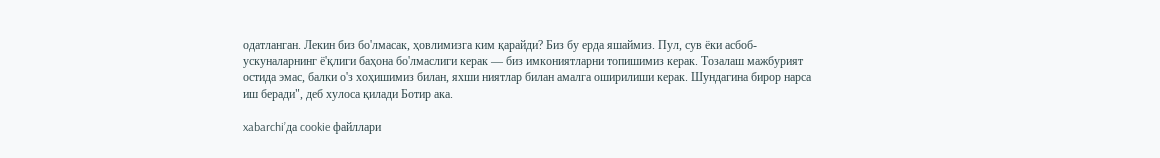одатланган. Лекин биз бо'лмасак, ҳовлимизга ким қарайди? Биз бу ерда яшаймиз. Пул, сув ёки асбоб-ускуналарнинг ё'қлиги баҳона бо'лмаслиги керак — биз имкониятларни топишимиз керак. Тозалаш мажбурият остида эмас, балки о'з хоҳишимиз билан, яхши ниятлар билан амалга оширилиши керак. Шундагина бирор нарса иш беради", деб хулоса қилади Ботир ака.

xabarchi’да cookie файллари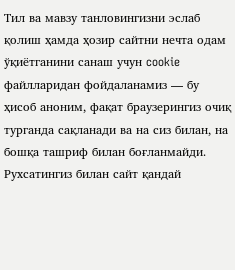Тил ва мавзу танловингизни эслаб қолиш ҳамда ҳозир сайтни нечта одам ўқиётганини санаш учун cookie файлларидан фойдаланамиз — бу ҳисоб аноним, фақат браузерингиз очиқ турганда сақланади ва на сиз билан, на бошқа ташриф билан боғланмайди. Рухсатингиз билан сайт қандай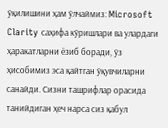ўқилишини ҳам ўлчаймиз: Microsoft Clarity саҳифа кўришлари ва улардаги ҳаракатларни ёзиб боради, ўз ҳисобимиз эса қайтган ўқувчиларни санайди. Сизни ташрифлар орасида танийдиган ҳеч нарса сиз қабул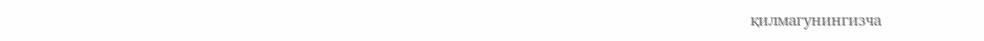қилмагунингизча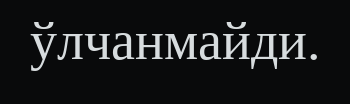ўлчанмайди.